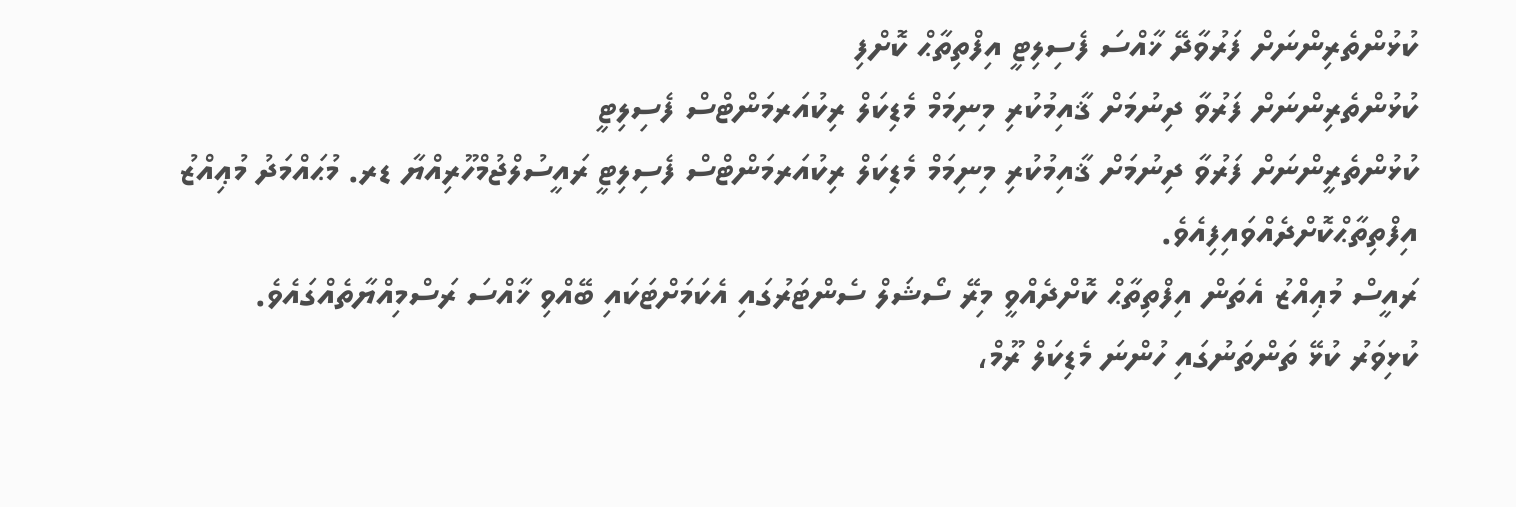ކުޅުންތެރިންނަށް ފަރުވާދޭ ޚާއްސަ ފެސިލިޓީ އިފްތިތާޙް ކޮށްފި
ކުޅުންތެރިންނަށް ފަރުވާ ދިނުމަށް ޤާއިމުކުރި މިނިމަމް މެޑިކަލް ރިކުއަރމަންޓްސް ފެސިލިޓީ
ކުޅުންތެރީންނަށް ފަރުވާ ދިނުމަށް ޤާއިމުކުރި މިނިމަމް މެޑިކަލް ރިކުއަރމަންޓްސް ފެސިލިޓީ ރައީސުލްޖުމްހޫރިއްޔާ ޑރ. މުޙައްމަދު މުޢިއްޒު އިފްތިތާޙްކޮށްދެއްވައިފިއެވެ.
ރައީސް މުޢިއްޒު އެތަން އިފްތިތާޙް ކޮށްދެއްވީ މިރޭ ސޯޝަލް ސެންޓަރުގައި އެކަމަށްޓަކައި ބޭއްވި ޚާއްސަ ރަސްމިއްޔާތެއްގައެވެ.
ކުޅިވަރު ކުޅޭ ތަންތަނުގައި ހުންނަ މެޑިކަލް ރޫމް،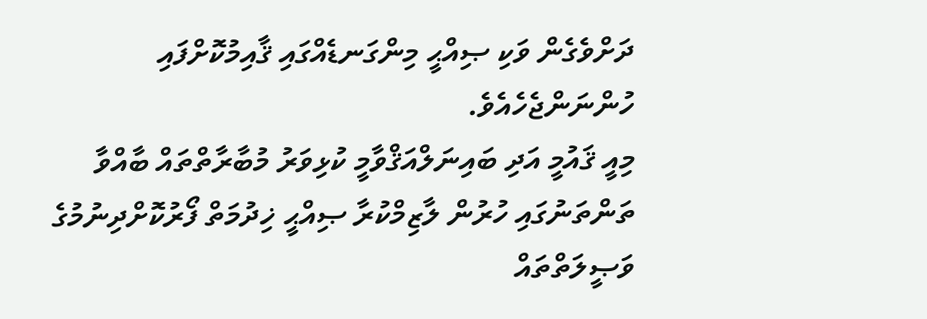ދަށްވެގެން ވަކި ޞިއްޙީ މިންގަނޑެއްގައި ޤާއިމުކޮށްފައި ހުންނަންޖެހެއެވެ.
މިއީ ޤައުމީ އަދި ބައިނަލްއަޤްވާމީ ކުޅިވަރު މުބާރާތްތައް ބާއްވާ ތަންތަނުގައި ހުރުން ލާޒިމްކުރާ ޞިއްޙީ ޚިދުމަތް ފޯރުކޮށްދިނުމުގެ ވަޞީލަތްތައް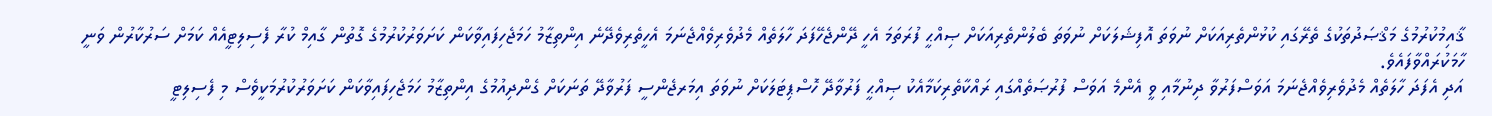ޤާއިމުކުރުމުގެ މަޤްޞަދުތަކުގެ ތެރޭގައި ކުޅުންތެރިއަކަށް ނުވަތަ އޮފިޝަލަކަށް ނުވަތަ ބެލުންތެރިއަކަށް ޞިއްޙީ ފުރަތަމަ އެހީ ދޭންޖެހޭފަދަ ހާލަތެއް މެދުވެރިވެއްޖެނަމަ އެހީތެރިވެދޭނެ އިންތިޒާމު ހަމަޖެހިފައިވާކަން ކަށަވަރުކުރުމުގެ ގޮތުން ގާއިމް ކުރާ ފެސިލިޓީއެއް ކަމަށް ސަރުކާރުން ވަނީ ހާމަކުރައްވާފައެވެ.
އަދި އެފަދަ ހާލަތެއް މެދުވެރިވެއްޖެނަމަ އަވަސްފަރުވާ ދިނުމާއި ވީ އެންމެ އަވަސް ފުރުޞަތެއްގައި ރައްކާތެރިކަމާއެކު ޞިއްޙީ ފަރުވާދޭ ހޮސްޕިޓަލަކަށް ނުވަތަ އިމަރޖެންސީ ފަރުވާދޭ ތަނަކަށް ގެންދިއުމުގެ އިންތިޒާމު ހަމަޖެހިފައިވާކަން ކަށަވަރުކުރުމަކީވެސް މި ފެސިލިޓީ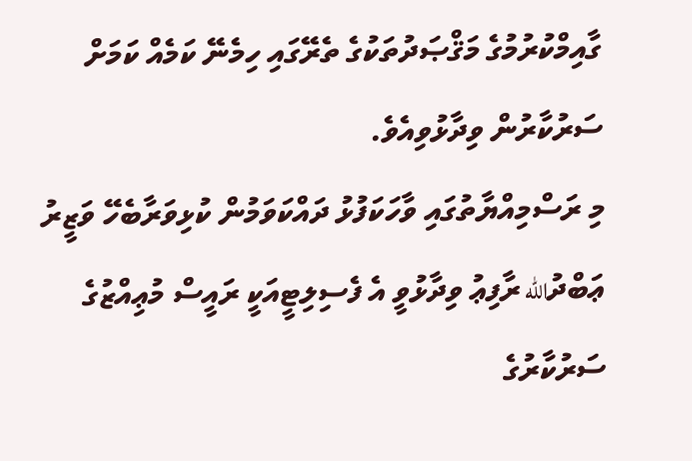ގާއިމްކުރުމުގެ މަޤްޞަދުތަކުގެ ތެރޭގައި ހިމެނޭ ކަމެއް ކަމަށް ސަރުކާރުން ވިދާޅުވިއެވެ.
މި ރަސްމިއްޔާތުގައި ވާހަކަފުޅު ދައްކަވަމުން ކުޅިވަރާބެހޭ ވަޒީރު ޢަބްދުالله ރާފިޢު ވިދާޅުވީ އެ ފެސިލިޓީއަކީ ރައީސް މުޢިއްޒުގެ ސަރުކާރުގެ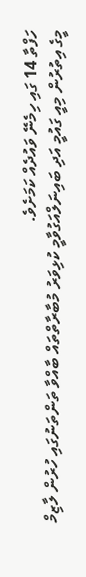ހަފްތާ 14 ގައި ހިމެނޭ ވައުދެއް ކަމަށެވެ.
މީގެ އިތުރުން މިއީ ގައުމީ އަދި ބައިނަލްއަގުވާމީ ކުޅިވަރު މުބާރާތްތައް ބާއްވާ ތަންތަނުގައި ހުރުން ލާޒިމް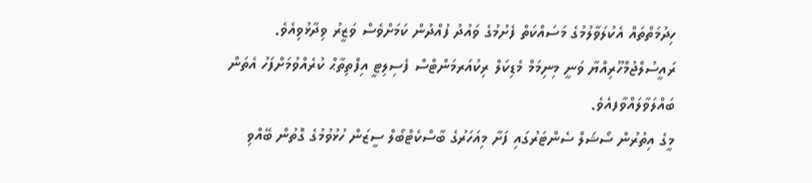ހިދުމަތްތައް އެކުލަވާލުމުގެ މަސައްކަތް ފެށުމުގެ ވައުދު ފުއްދުން ކަމަށްވެސް ވަޒީރު ވިދާޅުވިއެވެ.
ރައީސުލްޖުމްހޫރިއްޔާ ވަނީ މިނިމަމް މެޑިކަލް ރިކުއަރމަންޓްސް ފެސިލިޓީ އިފްތިތާޙް ކުރެއްވުމަށްފަހު އެތަން ބައްލަވާލައްވާފއެވެ.
މީގެ އިތުރުން ސޯޝަލް ސެންޓަރުގައި ފަށާ މިއަހަރުގެ ބާސްކެޓްބޯލް ސީޒަން ހުޅުވުމުގެ ގޮތުން ބޭއްވި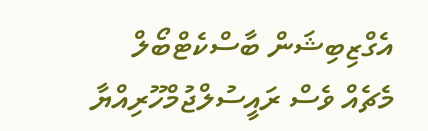އެގްޒިބިޝަން ބާސްކެޓްބޯލް މެޗެއް ވެސް ރައީސުލްޖުމްހޫރިއްޔާ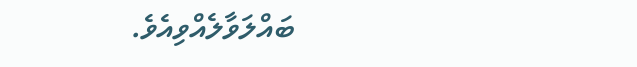ބައްލަވާލެއްވިއެވެ.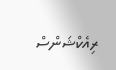ރިއެކްޝަންސް